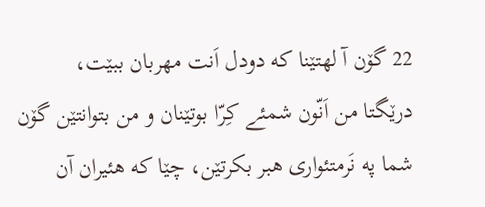22 گۆن آ لهتێنا که دودل اَنت مهربان ببێت،
درێگتا من اَنّون شمئے کِرّا بوتێنان و من بتوانتێن گۆن شما په نَرمتئواری هبر بکرتێن، چێا که هئیران آن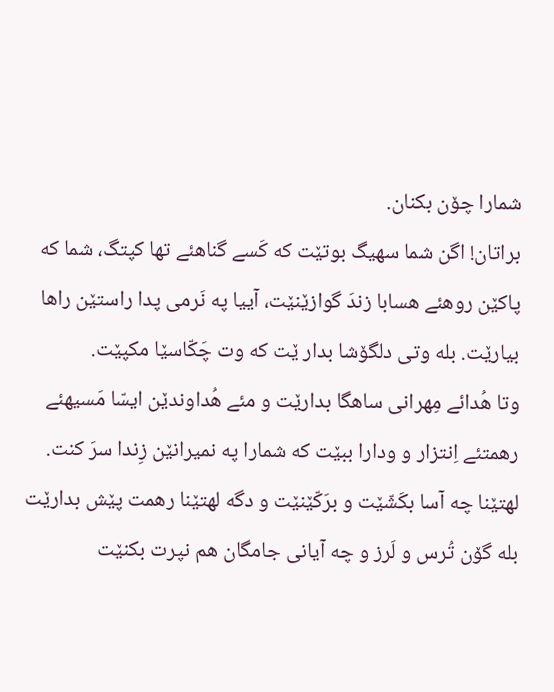شمارا چۆن بکنان.
براتان! اگن شما سهیگ بوتێت که کَسے گناهئے تها کپتگ، شما که پاکێن روهئے هسابا زندَ گوازێنێت، آییا په نَرمی پدا راستێن راها بیارێت. بله وتی دلگۆشا بدار ێت که وت چَکّاسێا مکپێت.
وتا هُدائے مِهرانی ساهگا بدارێت و مئے هُداوندێن ایسّا مَسیهئے رهمتئے اِنتزار و ودارا ببێت که شمارا په نمیرانێن زِندا سرَ کنت.
لهتێنا چه آسا بکَشّێت و برَکّێنێت و دگه لهتێنا رهمت پێش بدارێت بله گۆن تُرس و لَرز و چه آیانی جامگان هم نپرت بکنێت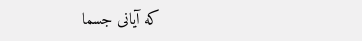که آیانی جسما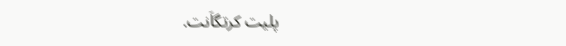پلیت کرتگاَنت.